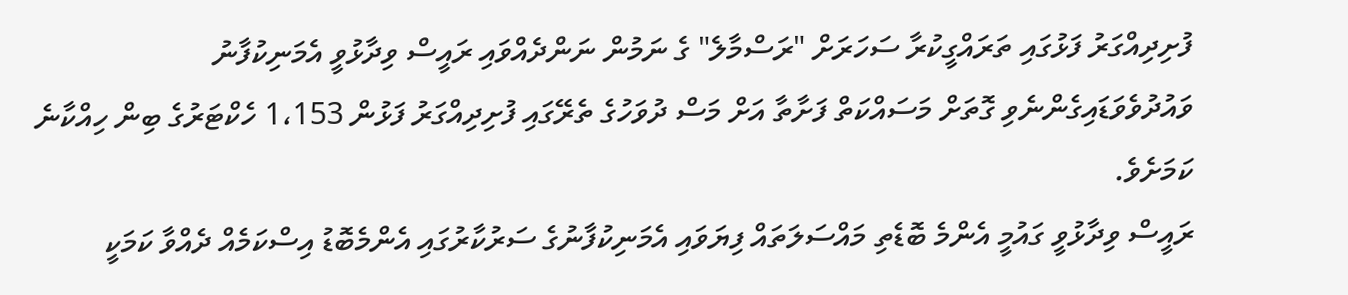ފުށިދިއްގަރު ފަޅުގައި ތަރައްގީކުރާ ސަހަރަށް "ރަސްމާލެ" ގެ ނަމުން ނަންދެއްވައި ރައީސް ވިދާޅުވީ އެމަނިކުފާނު ވައުދުވެވަޑައިގެންނެވި ގޮތަށް މަސައްކަތް ފަށާތާ އަށް މަސް ދުވަހުގެ ތެރޭގައި ފުށިދިއްގަރު ފަޅުން 1،153 ހެކްޓަރުގެ ބިން ހިއްކާނެ ކަމަށެވެ.
ރައީސް ވިދާޅުވީ ގައުމީ އެންމެ ބޮޑެތި މައްސަލަތައް ފިޔަވައި އެމަނިކުފާނުގެ ސަރުކާރުގައި އެންމެބޮޑު އިސްކަމެއް ދެއްވާ ކަމަކީ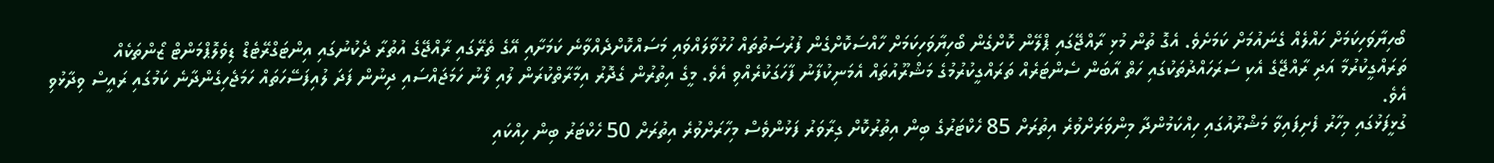ބޯހިޔާވަހިކަމަށް ހައްލެއް ގެނައުމަށް ކަމަށެވެ. އެގޮ ތުން މުޅި ރާއްޖޭގައި ޕްލޭން ކޮށްގެން ބޯހިޔާވަހިކަމަށް ހާއްސަކޮށްގެން ފުރުސަތުތައް ހުޅުވާލައްވައި މަސައްކޮށްދެއްވާނެ ކަމަށާއި އޭގެ ތެރޭގައި ރާއްޖޭގެ އުތުރާ ދެކުނުގައި އިންޓަގްރޭޓެޑް ޑިވެލޮޕްމަންޓް ޒޯންތަކެއް ތަރައްގީކުރުމާ އަދި ރާއްޖޭގެ އެކި ސަރަހައްދުތަކުގައި ހަތް އާބަން ސެންޓަރެއް ތަރައްގީކުރުމުގެ މަޝްރޫއުތައް އެމަނިކުފާނު ފާހަގަކުރެއްވި އެވެ. މީގެ އިތުރުން ގެދޮރު އިމާރާތްކުރަން ލުއި ލޯނު ހަމަޖައްސައި ދިނުން ފަދަ ލުއިފަސޭހަތައް ހަމަޖެހިގެންދާނެ ކަމުގައި ރައީސް ވިދާޅުވި އެވެ.
ގުޅީފަޅުގައި މިހާރު ފެށިފައިވާ މަޝްރޫއުގައި ހިއްކަމުންދާ މިންވަރަށްވުރެ އިތުރަށް 85 ހެކްޓަރުގެ ބިން އިތުރުކޮށް ގިރާވަރު ފަޅުންވެސް މިހާރަށްވުރެ އިތުރަށް 50 ހެކްޓަރު ބިން ހިއްކައި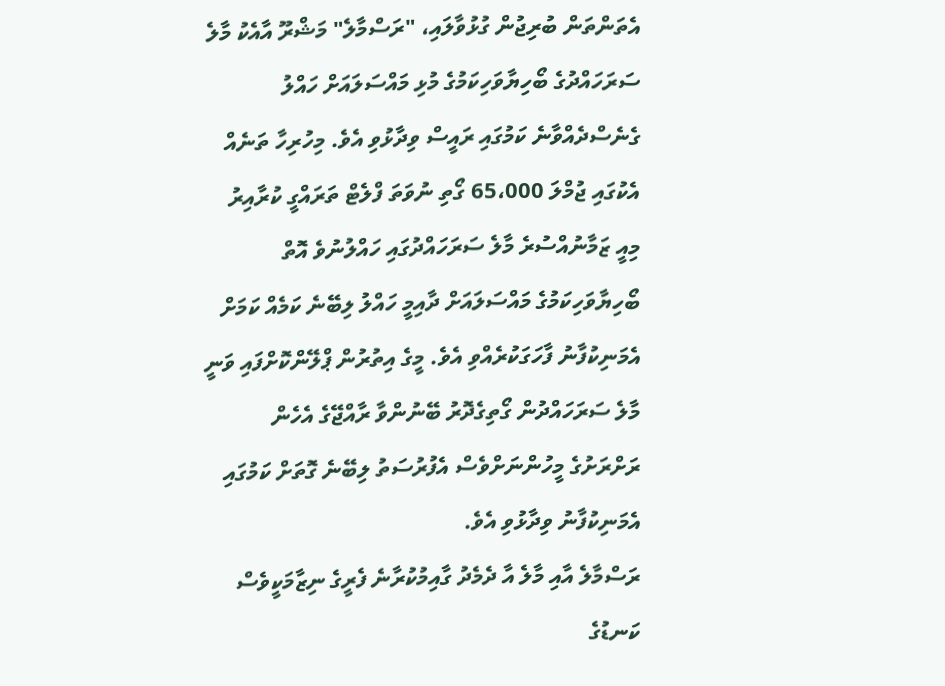އެތަންތަން ބުރިޖުން ގުޅުވާލައި، "ރަސްމާލެ" މަޝްރޫ އާއެކު މާލެ ސަރަހައްދުގެ ބޯހިޔާވަހިކަމުގެ މުޅި މައްސަލައަށް ހައްލު ގެނެސްދެއްވާނެ ކަމުގައި ރައީސް ވިދާޅުވި އެވެ. މިހުރިހާ ތަނެއް އެކުގައި ޖުމްލަ 65،000 ގޯތި ނުވަތަ ފްލެޓް ތަރައްގީ ކުރާއިރު މިއީ ޒަމާނުއްސުރެ މާލެ ސަރަހައްދުގައި ހައްލުނުވެ އޮތް ބޯހިޔާވަހިކަމުގެ މައްސަލައަށް ދާއިމީ ހައްލު ލިބޭނެ ކަމެއް ކަމަށް އެމަނިކުފާނު ފާހަގަކުރެއްވި އެވެ. މީގެ އިތުރުން ޕްލޭންކޮށްފައި ވަނީ މާލެ ސަރަހައްދުން ގޯތިގެދޮރު ބޭނުންވާ ރާއްޖޭގެ އެހެން ރަށްރަށުގެ މީހުންނަށްވެސް އެފުރުސަތު ލިބޭނެ ގޮތަށް ކަމުގައި އެމަނިކުފާނު ވިދާޅުވި އެވެ.
ރަސްމާލެ އާއި މާލެ އާ ދެމެދު ގާއިމުކުރާނެ ފެރީގެ ނިޒާމަކީވެސް ކަނޑުގެ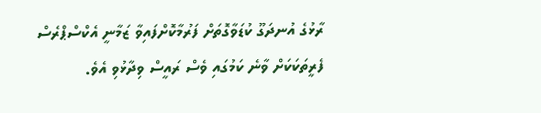ރާޅުގެ އުނދަގޫ ކުޑަވާގޮތަށް ފަރުމާކޮށްފައިވާ ޒަމާނީ އެކްސްޕްރެސް ފެރީތަކަކަށް ވާނެ ކަމުގައި ވެސް ރައީސް ވިދާޅުވި އެވެ.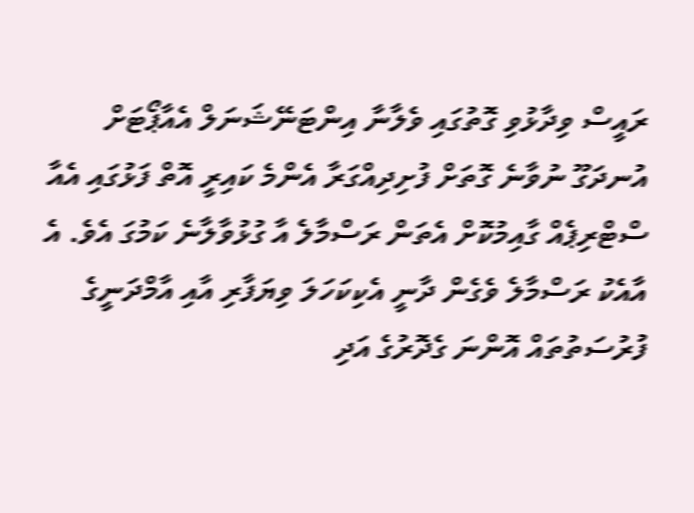ރައީސް ވިދާޅުވި ގޮތުގައި ވެލާނާ އިންޓަނޭޝަނަލް އެއާޕޯޓަށް އުނދަގޫ ނުވާނެ ގޮތަށް ފުށިދިއްގަރާ އެންމެ ކައިރީ އޮތް ފަޅުގައި އެއާ ސްޓްރިޕެއް ގާއިމުކޮށް އެތަން ރަސްމާލެ އާ ގުޅުވާލާނެ ކަމުގަ އެވެ. އެ އާއެކު ރަސްމާލެ ވެގެން ދާނީ އެކިކަހަލަ ވިޔަފާރި އާއި އާމްދަނީގެ ފުރުސަތުތައް އޮންނަ ގެދޮރުގެ އަދި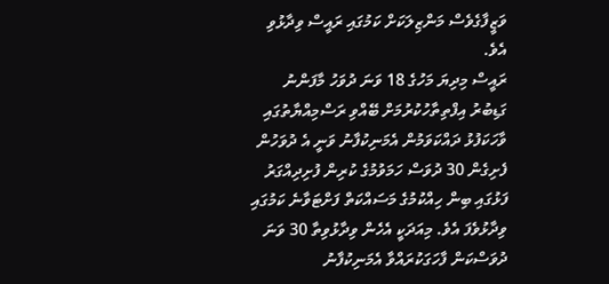ވަޒީފާގެވެސް މަންޒިލަކަށް ކަމުގައި ރައީސް ވިދާޅުވި އެވެ.
ރައީސް މިދިޔަ މަހުގެ 18 ވަނަ ދުވަހު މާފަންނު ގަޑިބުރު އިފްތިތާހުކުރުމަށް ބޭއްވި ރަސްމިއްޔާތުގައި ވާހަކަފުޅު ދައްކަވަމުން އެމަނިކުފާނު ވަނީ އެ ދުވަހުން ފެށިގެން 30 ދުވަސް ހަމަވުމުގެ ކުރިން ފުށިދިއްގަރު ފަޅުގައި ބިން ހިއްކުމުގެ މަސައްކަތް ފަށްޓަވާނެ ކަމުގައި ވިދާޅުވެފަ އެވެ. މިއަދަކީ އެހެން ވިދާޅުވިތާ 30 ވަނަ ދުވަސްކަން ފާހަގަކުރައްވާ އެމަނިކުފާނު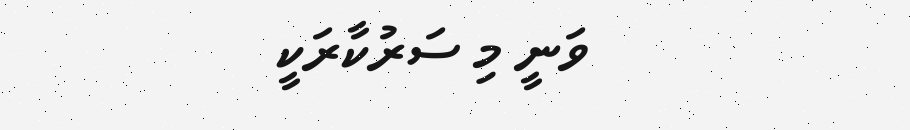ވަނީ މި ސަރުކާރަކީ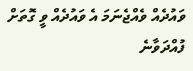ވައުދެއް ވެއްޖެނަމަ އެ ވައުދެއް ވީ ގޮތަށް ފުއްދަވާނެ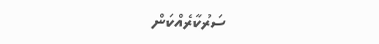ސަރުކާރެއްކަން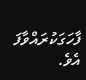ފާހަގަކުރައްވާފަ އެވެ.